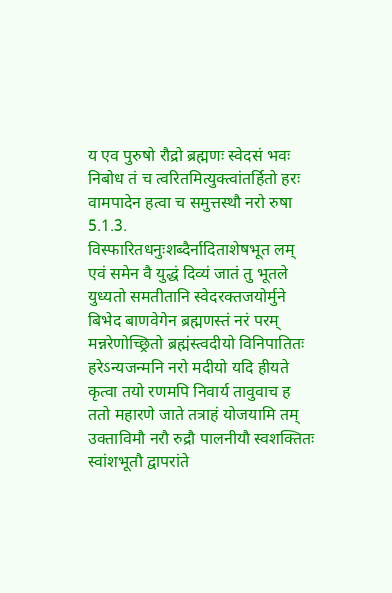य एव पुरुषो रौद्रो ब्रह्मणः स्वेदसं भवः
निबोध तं च त्वरितमित्युक्त्वांतर्हितो हरः
वामपादेन हत्वा च समुत्तस्थौ नरो रुषा 5.1.3.
विस्फारितधनुःशब्दैर्नादिताशेषभूत लम्
एवं समेन वै युद्धं दिव्यं जातं तु भूतले
युध्यतो समतीतानि स्वेदरक्तजयोर्मुने
बिभेद बाणवेगेन ब्रह्मणस्तं नरं परम्
मन्नरेणोच्छ्रितो ब्रह्मंस्त्वदीयो विनिपातितः
हरेऽन्यजन्मनि नरो मदीयो यदि हीयते
कृत्वा तयो रणमपि निवार्य तावुवाच ह
ततो महारणे जाते तत्राहं योजयामि तम्
उक्ताविमौ नरौ रुद्रौ पालनीयौ स्वशक्तितः स्वांशभूतौ द्वापरांते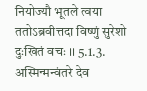नियोज्यौ भूतले त्वया
ततोऽब्रवीत्तदा विष्णुं सुरेशो दुःखितं वचः ।। 5.1.3.
अस्मिन्मन्वंतरे देव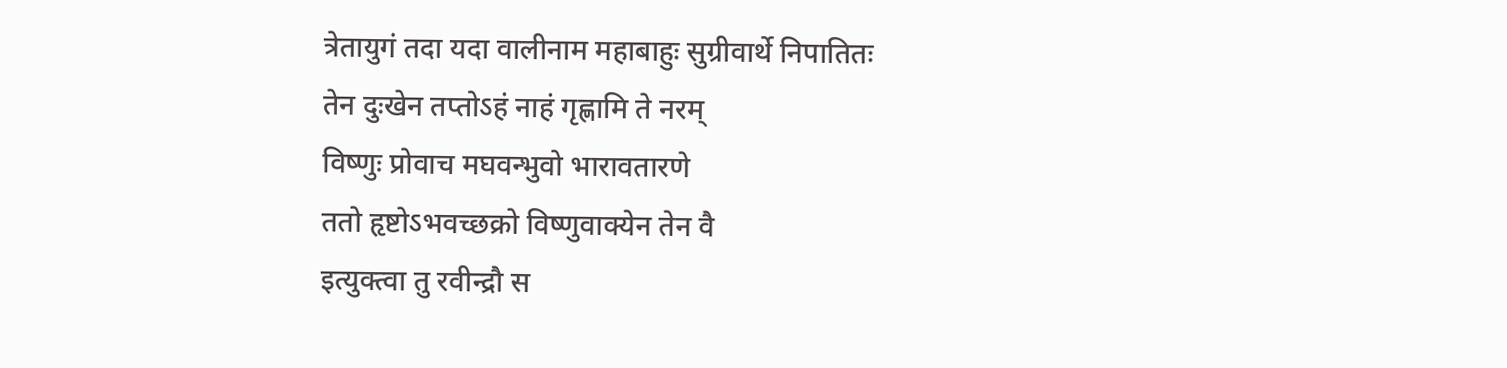त्रेतायुगं तदा यदा वालीनाम महाबाहुः सुग्रीवार्थे निपातितः
तेन दुःखेन तप्तोऽहं नाहं गृह्णामि ते नरम्
विष्णुः प्रोवाच मघवन्भुवो भारावतारणे
ततो हृष्टोऽभवच्छक्रो विष्णुवाक्येन तेन वै
इत्युक्त्वा तु रवीन्द्रौ स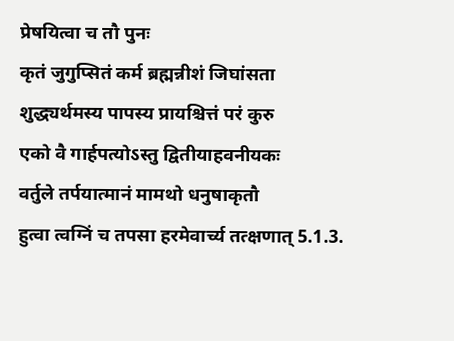प्रेषयित्वा च तौ पुनः
कृतं जुगुप्सितं कर्म ब्रह्मन्नीशं जिघांसता
शुद्ध्यर्थमस्य पापस्य प्रायश्चित्तं परं कुरु
एको वै गार्हपत्योऽस्तु द्वितीयाहवनीयकः
वर्तुले तर्पयात्मानं मामथो धनुषाकृतौ
हुत्वा त्वग्निं च तपसा हरमेवार्च्य तत्क्षणात् 5.1.3.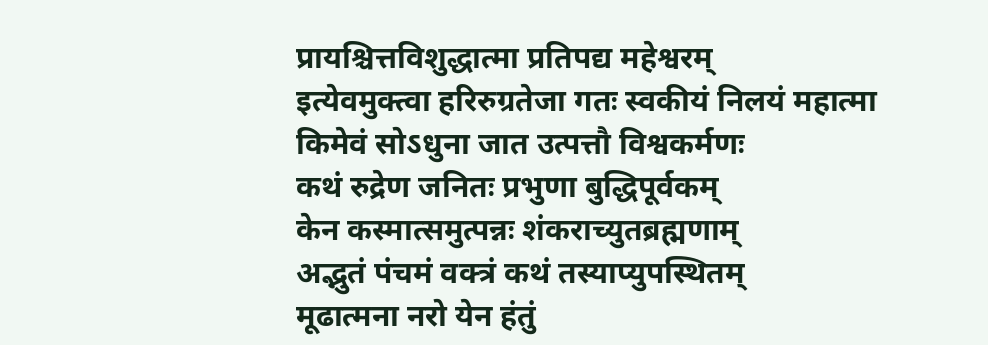प्रायश्चित्तविशुद्धात्मा प्रतिपद्य महेश्वरम्
इत्येवमुक्त्वा हरिरुग्रतेजा गतः स्वकीयं निलयं महात्मा
किमेवं सोऽधुना जात उत्पत्तौ विश्वकर्मणः
कथं रुद्रेण जनितः प्रभुणा बुद्धिपूर्वकम्
केन कस्मात्समुत्पन्नः शंकराच्युतब्रह्मणाम्
अद्भुतं पंचमं वक्त्रं कथं तस्याप्युपस्थितम्
मूढात्मना नरो येन हंतुं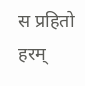स प्रहितो हरम्